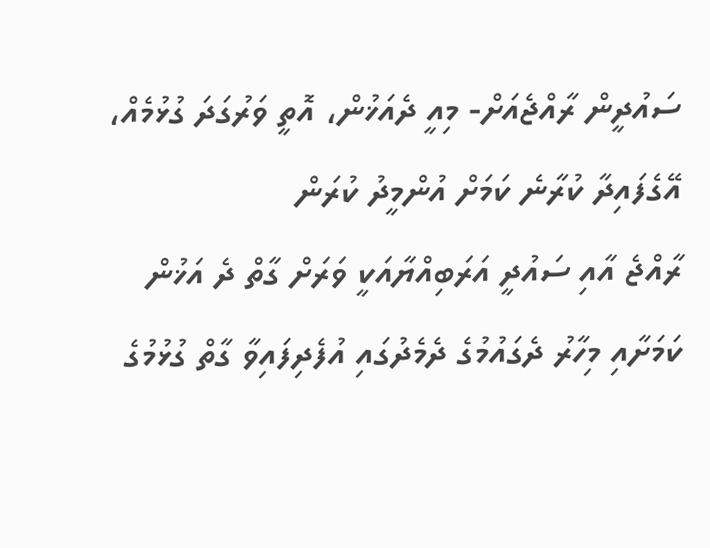ސައުދީން ރާއްޖެއަށް- މިއީ ދެއަޚުން، އޮތީ ވަރުގަދަ ގުޅުމެއް، އޭގެފައިދާ ކުރާނެ ކަމަށް އުންމީދު ކުރަން
ރާއްޖެ އާއި ސައުދީ އަރަބިއްޔާއަކީ ވަރަށް ގާތް ދެ އަޚުން ކަމަށާއި މިހާރު ދެގައުމުގެ ދެމެދުގައި އުފެދިފައިވާ ގާތް ގުޅުމުގެ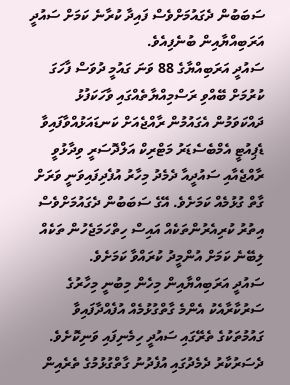ސަބަބުން ދެގައުމަށްވެސް ފައިދާ ކުރާނެ ކަމަށް ސައުދީ އަރަބިއްޔާއިން ބުނެފިއެވެ.
ސައުދީ އަރަބިއްޔާގެ 88 ވަނަ ގައުމީ ދުވަސް ފާހަގަ ކުރުމަށް ބޭއްވި ރަސްމިއްޔާތެއްގައި ވާހަކަފުޅު ދައްކަވަމުން އެގައުމުން ރާއްޖެއަށް ކަނޑައަޅުއްވާފައިވާ ޑެޕިއުޓީ އެމްބެސެޑަރު މަޓްރިކް އަލްދޮސަރީ ވިދާޅުވީ ރާއްޖެއާއި ސައުދީއާ ދެމެދު މިހާރު އުފެދިފައިވަނީ ވަރަށް ގާތް ގުޅުމެއް ކަމަށެވެ. އޭގެ ސަބަބުން ދެގައުމަށްވެސް އިތުރު ކުރިއެރުންތަކެއް އައިސް ހިތްހަމަޖެހުން ތަކެއް ލިބޭނެ ކަމަށް އުންމީދު ކުރައްވާ ކަމަށެވެ.
ސައުދީ އަރަބިއްޔާއިން މިހެން މިބުނީ މިހާރުގެ ސަރުކާރާއެކު އެންމެ ގާތްގުޅުމެއް އުފެއްދާފައިވާ ގައުމުތަކުގެ ތެރޭގައި ސައުދީ ހިމެނިފައި ވަނިކޮށެވެ. ދެސަރުކާރު ދެމެދުގައި އުފެދުނު ގާތްގުޅުމުގެ ތެރެއިން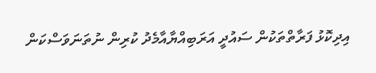އިދިކޮޅު ފަރާތްތަކުން ސައުދީ އަރަބިއްޔާއާމެދު ކުރިން ނުތަނަވަސްކަން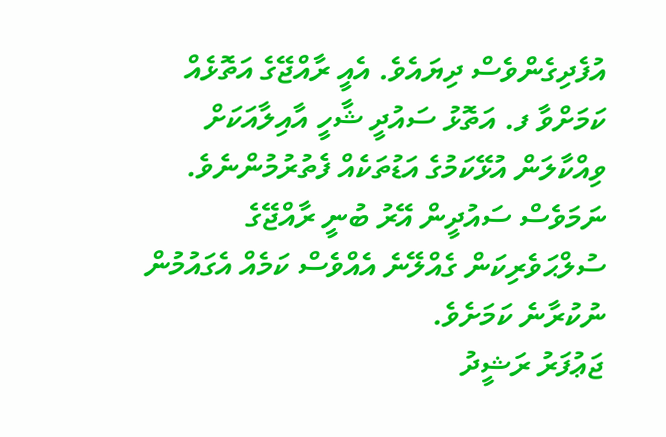އުފެދިގެންވެސް ދިޔައެވެ. އެއީ ރާއްޖޭގެ އަތޮޅެއް ކަމަށްވާ ފ. އަތޮޅު ސައުދީ ޝާހީ އާއިލާއަކަށް ވިއްކާލަން އުޅޭކަމުގެ އަޑުތަކެއް ފެތުރުމުންނެވެ. ނަމަވެސް ސައުދީން އޭރު ބުނީ ރާއްޖޭގެ ސުލްޙަވެރިކަން ގެއްލޭނެ އެއްވެސް ކަމެއް އެގައުމުން ނުކުރާނެ ކަމަށެވެ.
ޖަޢުފަރު ރަޝީދު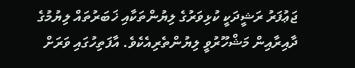ޖަޢުފަރު ރަޝީދަކީ ކުޅިވަރުގެ ލިޔުންތަކާއި ޚަބަރުތައް ލިޔުމުގެ ދާއިރާއިން މަޝްހޫރުވީ ލިޔުންތެރިއެކެވެ. އާފަތިހުގައި ވަރަށް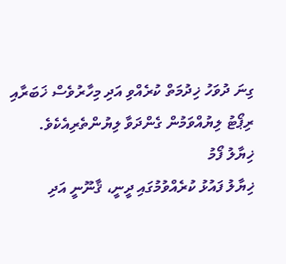ގިނަ ދުވަހު ޚިދުމަތް ކުރެއްވި އަދި މިހާރުވެސް ޚަބަރާއި ރިޕޯޓު ލިޔުއްވަމުން ގެންދަވާ ލިޔުންތެރިއެކެވެ.
ޚިޔާލު ފޯމު
ޚިޔާލު ފައުޅު ކުރެއްވުމުގައި ދީނީ، ޤާނޫނީ އަދި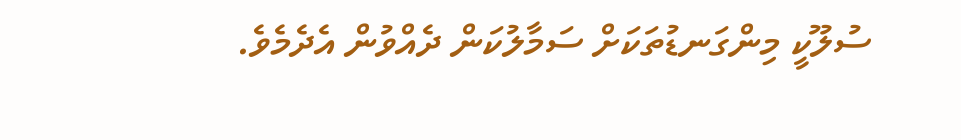ސުލޫކީ މިންގަނޑުތަކަށް ސަމާލުކަން ދެއްވުން އެދެމެވެ.